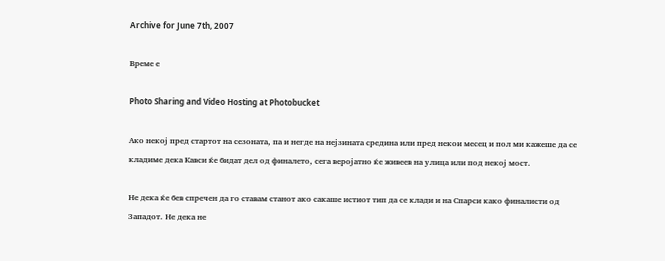Archive for June 7th, 2007

Време е

Photo Sharing and Video Hosting at Photobucket

Ако некој пред стартот на сезоната, па и негде на нејзината средина или пред некои месец и пол ми кажеше да се кладиме дека Кавси ќе бидат дел од финалето, сега веројатно ќе живеев на улица или под некој мост.

Не дека ќе бев спречен да го ставам станот ако сакаше истиот тип да се клади и на Спарси како финалисти од Западот. Не дека не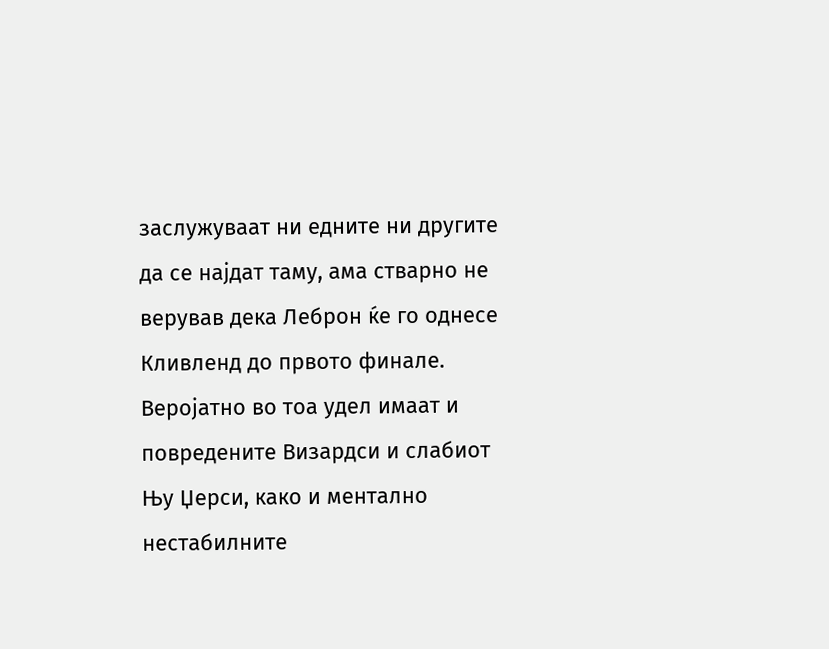заслужуваат ни едните ни другите да се најдат таму, ама стварно не верував дека Леброн ќе го однесе Кливленд до првото финале. Веројатно во тоа удел имаат и повредените Визардси и слабиот Њу Џерси, како и ментално нестабилните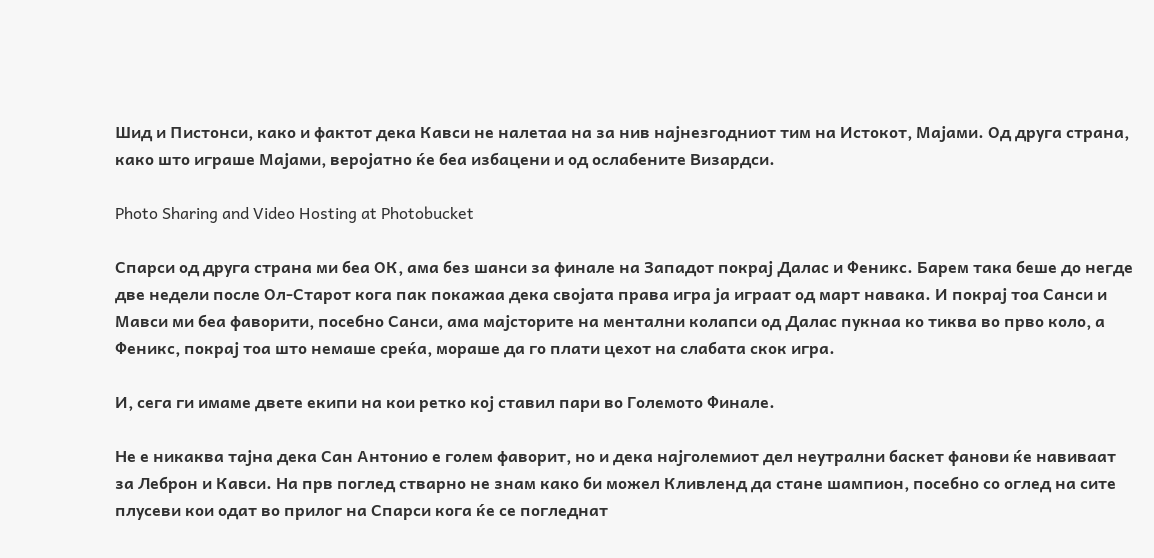Шид и Пистонси, како и фактот дека Кавси не налетаа на за нив најнезгодниот тим на Истокот, Мајами. Од друга страна, како што играше Мајами, веројатно ќе беа избацени и од ослабените Визардси.

Photo Sharing and Video Hosting at Photobucket

Спарси од друга страна ми беа ОК, ама без шанси за финале на Западот покрај Далас и Феникс. Барем така беше до негде две недели после Ол-Старот кога пак покажаа дека својата права игра ја играат од март навака. И покрај тоа Санси и Мавси ми беа фаворити, посебно Санси, ама мајсторите на ментални колапси од Далас пукнаа ко тиква во прво коло, а Феникс, покрај тоа што немаше среќа, мораше да го плати цехот на слабата скок игра.

И, сега ги имаме двете екипи на кои ретко кој ставил пари во Големото Финале.

Не е никаква тајна дека Сан Антонио е голем фаворит, но и дека најголемиот дел неутрални баскет фанови ќе навиваат за Леброн и Кавси. На прв поглед стварно не знам како би можел Кливленд да стане шампион, посебно со оглед на сите плусеви кои одат во прилог на Спарси кога ќе се погледнат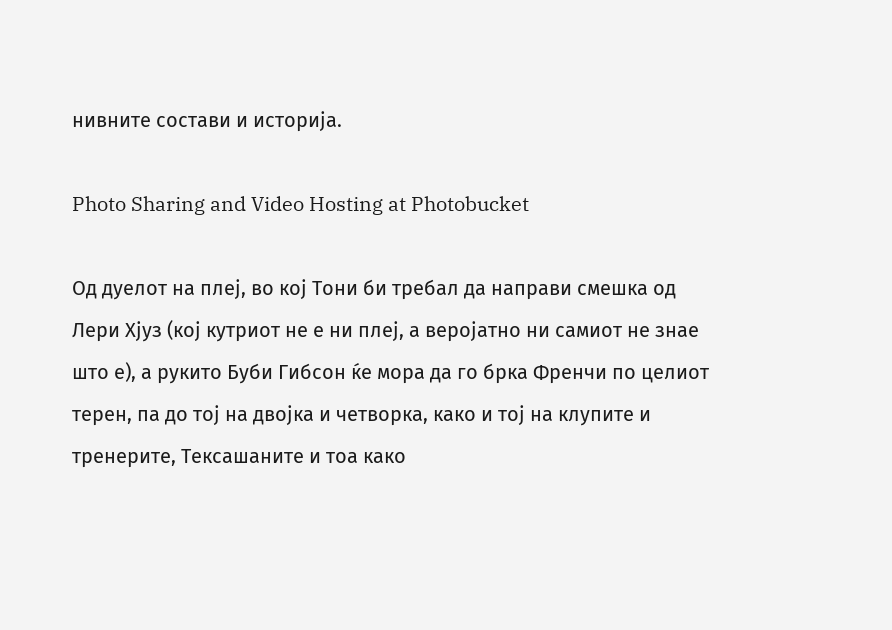нивните состави и историја.

Photo Sharing and Video Hosting at Photobucket

Од дуелот на плеј, во кој Тони би требал да направи смешка од Лери Хјуз (кој кутриот не е ни плеј, а веројатно ни самиот не знае што е), а рукито Буби Гибсон ќе мора да го брка Френчи по целиот терен, па до тој на двојка и четворка, како и тој на клупите и тренерите, Тексашаните и тоа како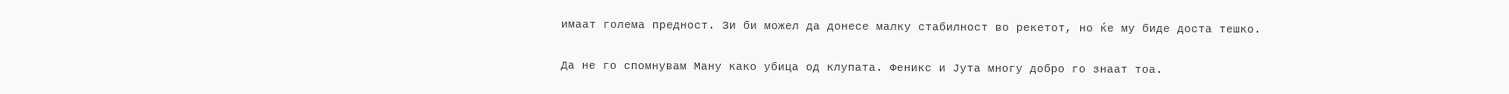имаат голема предност. Зи би можел да донесе малку стабилност во рекетот, но ќе му биде доста тешко.

Да не го спомнувам Ману како убица од клупата. Феникс и Јута многу добро го знаат тоа.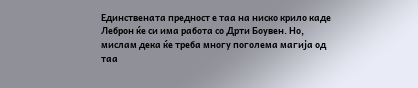Единствената предност е таа на ниско крило каде Леброн ќе си има работа со Дрти Боувен. Но, мислам дека ќе треба многу поголема магија од таа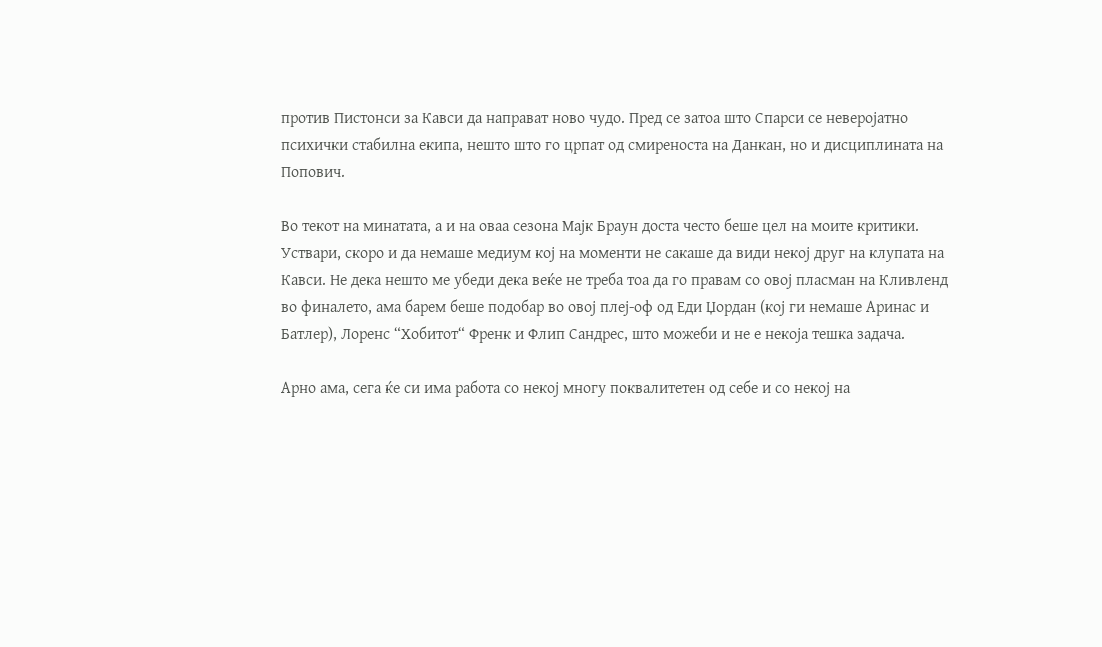против Пистонси за Кавси да направат ново чудо. Пред се затоа што Спарси се неверојатно психички стабилна екипа, нешто што го црпат од смиреноста на Данкан, но и дисциплината на Попович.

Во текот на минатата, а и на оваа сезона Мајк Браун доста често беше цел на моите критики. Уствари, скоро и да немаше медиум кој на моменти не сакаше да види некој друг на клупата на Кавси. Не дека нешто ме убеди дека веќе не треба тоа да го правам со овој пласман на Кливленд во финалето, ама барем беше подобар во овој плеј-оф од Еди Џордан (кој ги немаше Аринас и Батлер), Лоренс “Хобитот“ Френк и Флип Сандрес, што можеби и не е некоја тешка задача.

Арно ама, сега ќе си има работа со некој многу поквалитетен од себе и со некој на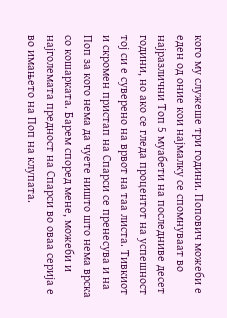кого му служеше три години. Попович можеби е еден од оние кои најмалку се спомнуваат во најразлични Топ 5 муабети на последниве десет години, но ако се гледа процентот на успешност тој си е суверено на врвот на таа листа. Тивкиот и скромен пристап на Спарси се пренесува и на Поп за кого нема да чуете ништо што нема врска со кошарката. Барем според мене, можеби и најголемата предност на Спарси во оваа серија е во имањето на Поп на клупата.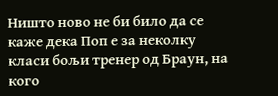Ништо ново не би било да се каже дека Поп е за неколку класи бољи тренер од Браун, на кого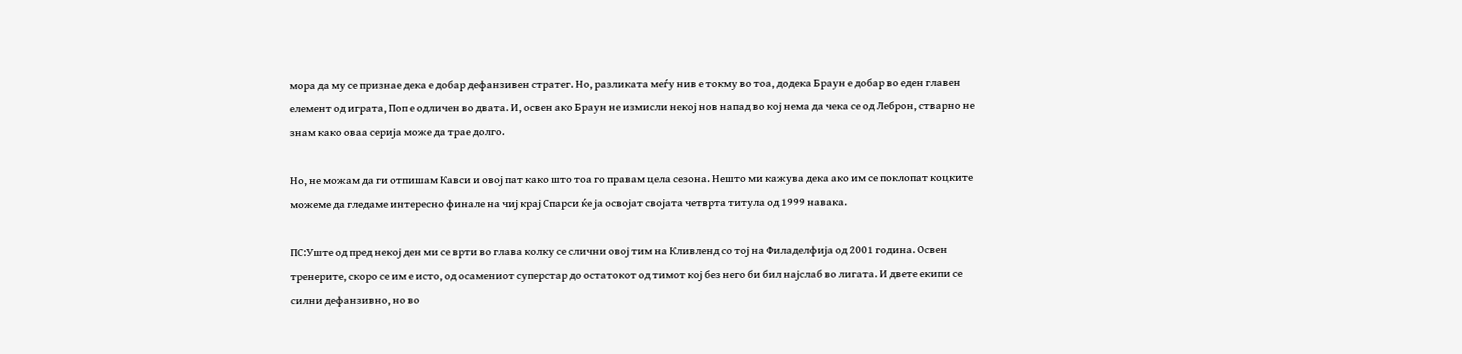мора да му се признае дека е добар дефанзивен стратег. Но, разликата меѓу нив е токму во тоа, додека Браун е добар во еден главен елемент од играта, Поп е одличен во двата. И, освен ако Браун не измисли некој нов напад во кој нема да чека се од Леброн, стварно не знам како оваа серија може да трае долго.

Но, не можам да ги отпишам Кавси и овој пат како што тоа го правам цела сезона. Нешто ми кажува дека ако им се поклопат коцките можеме да гледаме интересно финале на чиј крај Спарси ќе ја освојат својата четврта титула од 1999 навака.

ПС:Уште од пред некој ден ми се врти во глава колку се слични овој тим на Кливленд со тој на Филаделфија од 2001 година. Освен тренерите, скоро се им е исто, од осамениот суперстар до остатокот од тимот кој без него би бил најслаб во лигата. И двете екипи се силни дефанзивно, но во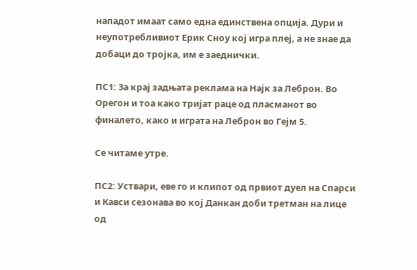нападот имаат само една единствена опција. Дури и неупотребливиот Ерик Сноу кој игра плеј, а не знае да добаци до тројка, им е заеднички.

ПС1: За крај задњата реклама на Најк за Леброн. Во Орегон и тоа како тријат раце од пласманот во финалето, како и играта на Леброн во Гејм 5.

Се читаме утре.

ПС2: Уствари, еве го и клипот од првиот дуел на Спарси и Кавси сезонава во кој Данкан доби третман на лице од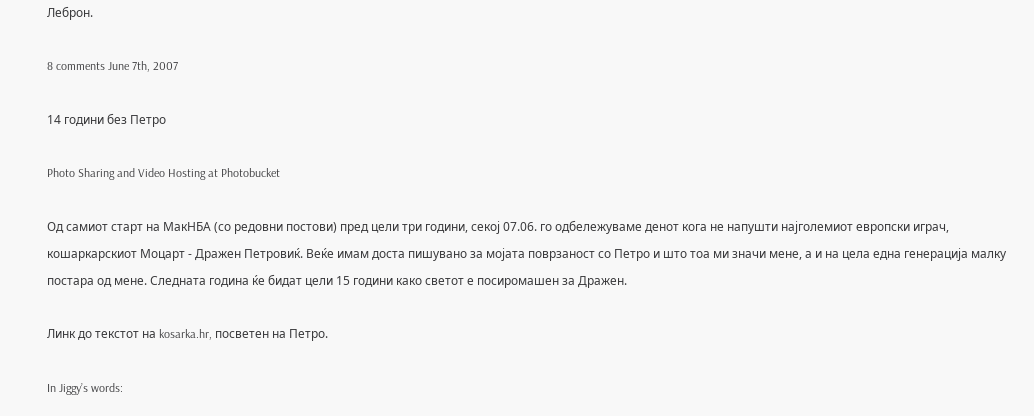Леброн.

8 comments June 7th, 2007

14 години без Петро

Photo Sharing and Video Hosting at Photobucket

Од самиот старт на МакНБА (со редовни постови) пред цели три години, секој 07.06. го одбележуваме денот кога не напушти најголемиот европски играч, кошаркарскиот Моцарт - Дражен Петровиќ. Веќе имам доста пишувано за мојата поврзаност со Петро и што тоа ми значи мене, а и на цела една генерација малку постара од мене. Следната година ќе бидат цели 15 години како светот е посиромашен за Дражен.

Линк до текстот на kosarka.hr, посветен на Петро.

In Jiggy’s words: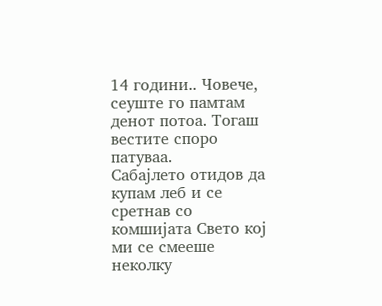14 години.. Човече, сеуште го памтам денот потоа. Тогаш вестите споро патуваа.
Сабајлето отидов да купам леб и се сретнав со комшијата Свето кој ми се смееше неколку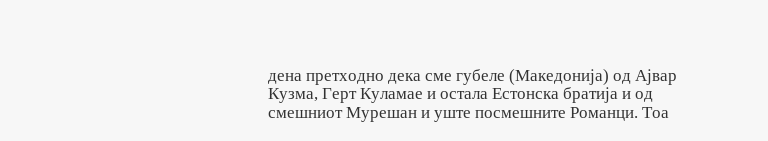дена претходно дека сме губеле (Македонија) од Ајвар Кузма, Герт Куламае и остала Естонска братија и од смешниот Мурешан и уште посмешните Романци. Тоа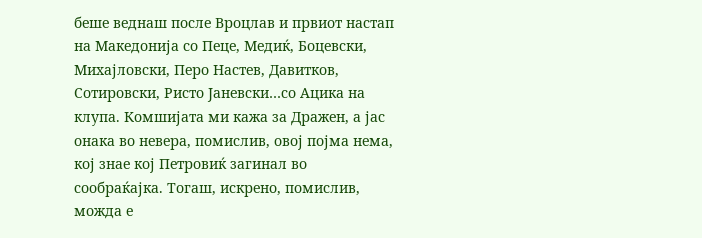беше веднаш после Вроцлав и првиот настап на Македонија со Пеце, Медиќ, Боцевски, Михајловски, Перо Настев, Давитков, Сотировски, Ристо Јаневски…со Ацика на клупа. Комшијата ми кажа за Дражен, а јас онака во невера, помислив, овој појма нема, кој знае кој Петровиќ загинал во сообраќајка. Тогаш, искрено, помислив, можда е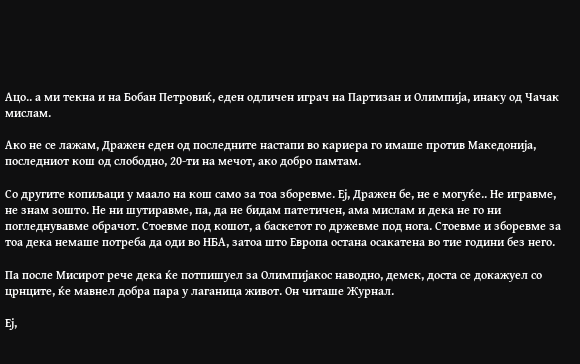Ацо.. а ми текна и на Бобан Петровиќ, еден одличен играч на Партизан и Олимпија, инаку од Чачак мислам.

Ако не се лажам, Дражен еден од последните настапи во кариера го имаше против Македонија, последниот кош од слободно, 20-ти на мечот, ако добро памтам.

Со другите копиљаци у маало на кош само за тоа зборевме. Еј, Дражен бе, не е могуќе.. Не игравме, не знам зошто. Не ни шутиравме, па, да не бидам патетичен, ама мислам и дека не го ни погледнувавме обрачот. Стоевме под кошот, а баскетот го држевме под нога. Стоевме и зборевме за тоа дека немаше потреба да оди во НБА, затоа што Европа остана осакатена во тие години без него.

Па после Мисирот рече дека ќе потпишуел за Олимпијакос наводно, демек, доста се докажуел со црнците, ќе мавнел добра пара у лаганица живот. Он читаше Журнал.

Еј,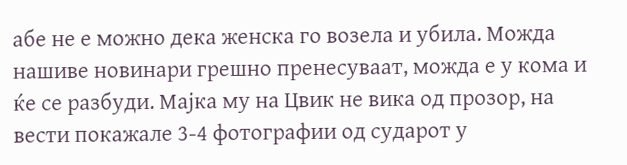абе не е можно дека женска го возела и убила. Можда нашиве новинари грешно пренесуваат, можда е у кома и ќе се разбуди. Мајка му на Цвик не вика од прозор, на вести покажале 3-4 фотографии од сударот у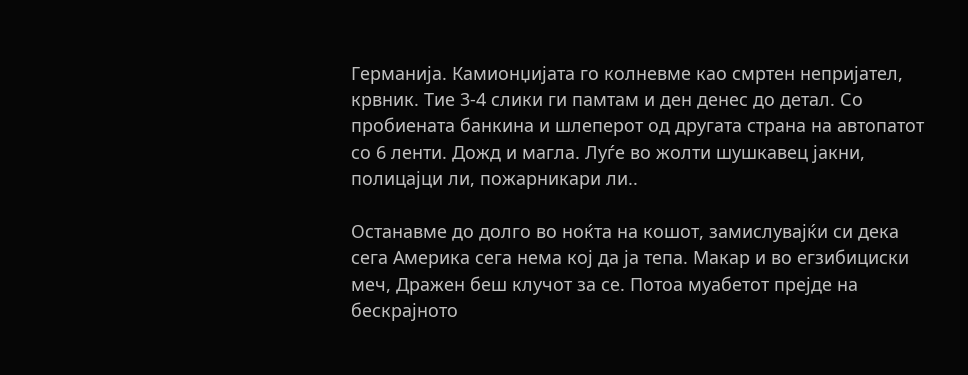Германија. Камионџијата го колневме као смртен непријател, крвник. Тие 3-4 слики ги памтам и ден денес до детал. Со пробиената банкина и шлеперот од другата страна на автопатот со 6 ленти. Дожд и магла. Луѓе во жолти шушкавец јакни, полицајци ли, пожарникари ли..

Останавме до долго во ноќта на кошот, замислувајќи си дека сега Америка сега нема кој да ја тепа. Макар и во егзибициски меч, Дражен беш клучот за се. Потоа муабетот прејде на бескрајното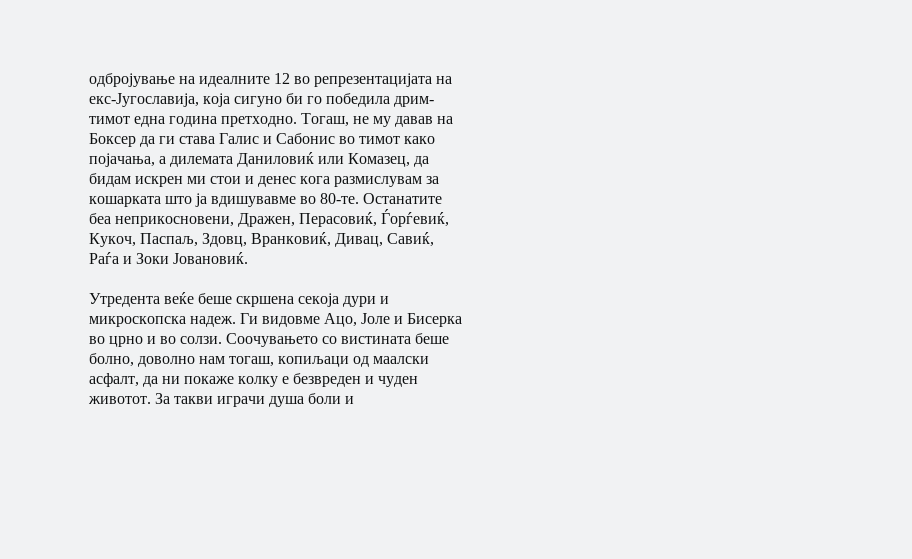одбројување на идеалните 12 во репрезентацијата на екс-Југославија, која сигуно би го победила дрим-тимот една година претходно. Тогаш, не му давав на Боксер да ги става Галис и Сабонис во тимот како појачања, а дилемата Даниловиќ или Комазец, да бидам искрен ми стои и денес кога размислувам за кошарката што ја вдишувавме во 80-те. Останатите беа неприкосновени, Дражен, Перасовиќ, Ѓорѓевиќ, Кукоч, Паспаљ, Здовц, Вранковиќ, Дивац, Савиќ, Раѓа и Зоки Јовановиќ.

Утредента веќе беше скршена секоја дури и микроскопска надеж. Ги видовме Ацо, Јоле и Бисерка во црно и во солзи. Соочувањето со вистината беше болно, доволно нам тогаш, копиљаци од маалски асфалт, да ни покаже колку е безвреден и чуден животот. За такви играчи душа боли и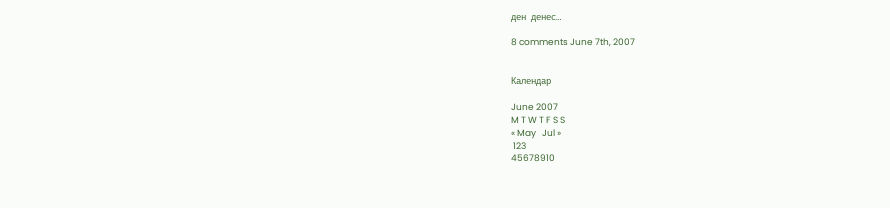ден денес…

8 comments June 7th, 2007


Календар

June 2007
M T W T F S S
« May   Jul »
 123
45678910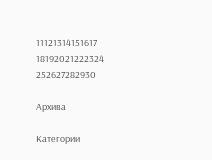11121314151617
18192021222324
252627282930

Архива

Категории